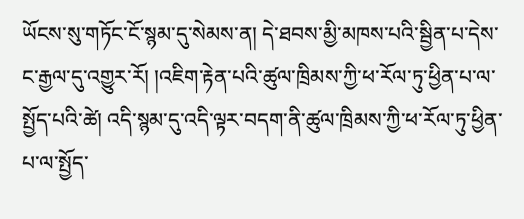ཡོངས་སུ་གཏོང་ངོ་སྙམ་དུ་སེམས་ན། དེ་ཐབས་མྱི་མཁས་པའི་སྦྱིན་པ་དེས་ང་རྒྱལ་དུ་འགྱུར་རོ། །འཇིག་རྟེན་པའི་ཚུལ་ཁྲིམས་ཀྱི་ཕ་རོལ་ཏུ་ཕྱིན་པ་ལ་སྤྱོད་པའི་ཚེ། འདི་སྙམ་དུ་འདི་ལྟར་བདག་ནི་ཚུལ་ཁྲིམས་ཀྱི་ཕ་རོལ་ཏུ་ཕྱིན་པ་ལ་སྤྱོད་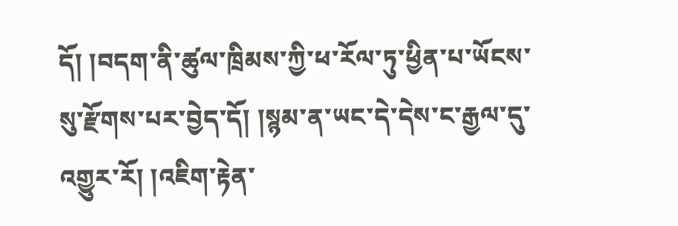དོ། །བདག་ནི་ཚུལ་ཁྲིམས་ཀྱི་ཕ་རོལ་ཏུ་ཕྱིན་པ་ཡོངས་སུ་རྫོགས་པར་བྱེད་དོ། །སྙམ་ན་ཡང་དེ་དེས་ང་རྒྱལ་དུ་འགྱུར་རོ། །འཇིག་རྟེན་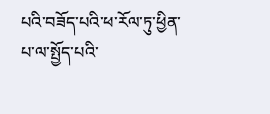པའི་བཟོད་པའི་ཕ་རོལ་ཏུ་ཕྱིན་པ་ལ་སྤྱོད་པའི་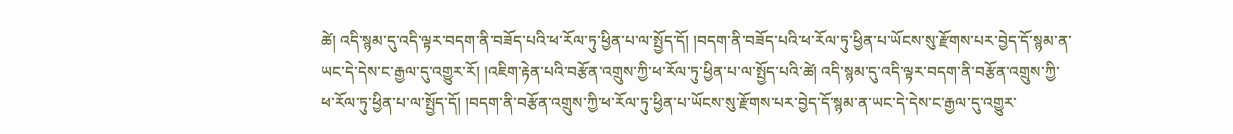ཚེ། འདི་སྙམ་དུ་འདི་ལྟར་བདག་ནི་བཟོད་པའི་ཕ་རོལ་ཏུ་ཕྱིན་པ་ལ་སྤྱོད་དོ། །བདག་ནི་བཟོད་པའི་ཕ་རོལ་ཏུ་ཕྱིན་པ་ཡོངས་སུ་རྫོགས་པར་བྱེད་དོ་སྙམ་ན་ཡང་དེ་དེས་ང་རྒྱལ་དུ་འགྱུར་རོ། །འཇིག་རྟེན་པའི་བརྩོན་འགྲུས་ཀྱི་ཕ་རོལ་ཏུ་ཕྱིན་པ་ལ་སྤྱོད་པའི་ཚེ། འདི་སྙམ་དུ་འདི་ལྟར་བདག་ནི་བརྩོན་འགྲུས་ཀྱི་ཕ་རོལ་ཏུ་ཕྱིན་པ་ལ་སྤྱོད་དོ། །བདག་ནི་བརྩོན་འགྲུས་ཀྱི་ཕ་རོལ་ཏུ་ཕྱིན་པ་ཡོངས་སུ་རྫོགས་པར་བྱེད་དོ་སྙམ་ན་ཡང་དེ་དེས་ང་རྒྱལ་དུ་འགྱུར་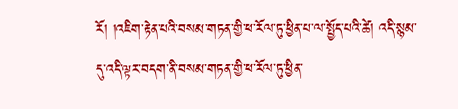རོ། །འཇིག་རྟེན་པའི་བསམ་གཏན་གྱི་ཕ་རོལ་ཏུ་ཕྱིན་པ་ལ་སྤྱོད་པའི་ཚེ། འདི་སྙམ་དུ་འདི་ལྟར་བདག་ནི་བསམ་གཏན་གྱི་ཕ་རོལ་ཏུ་ཕྱིན་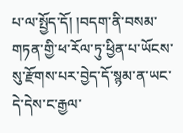པ་ལ་སྤྱོད་དོ། །བདག་ནི་བསམ་གཏན་གྱི་ཕ་རོལ་ཏུ་ཕྱིན་པ་ཡོངས་སུ་རྫོགས་པར་བྱེད་དོ་སྙམ་ན་ཡང་དེ་དེས་ང་རྒྱལ་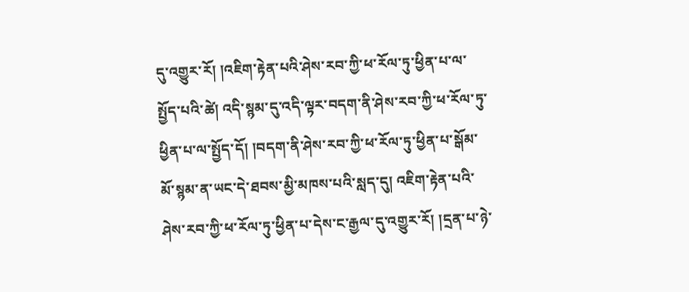དུ་འགྱུར་རོ། །འཇིག་རྟེན་པའི་ཤེས་རབ་ཀྱི་ཕ་རོལ་ཏུ་ཕྱིན་པ་ལ་སྤྱོད་པའི་ཚེ། འདི་སྙམ་དུ་འདི་ལྟར་བདག་ནི་ཤེས་རབ་ཀྱི་ཕ་རོལ་ཏུ་ཕྱིན་པ་ལ་སྤྱོད་དོ། །བདག་ནི་ཤེས་རབ་ཀྱི་ཕ་རོལ་ཏུ་ཕྱིན་པ་སྒོམ་མོ་སྙམ་ན་ཡང་དེ་ཐབས་མྱི་མཁས་པའི་སླད་དུ། འཇིག་རྟེན་པའི་ཤེས་རབ་ཀྱི་ཕ་རོལ་ཏུ་ཕྱིན་པ་དེས་ང་རྒྱལ་དུ་འགྱུར་རོ། །དྲན་པ་ཉེ་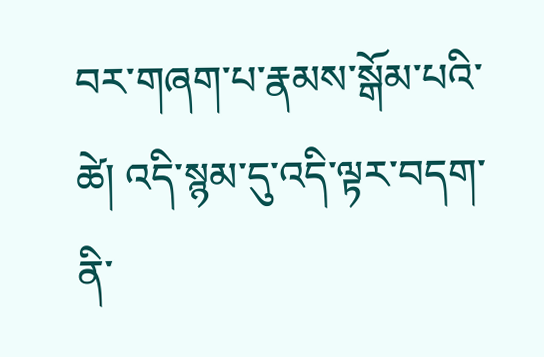བར་གཞག་པ་རྣམས་སྒོམ་པའི་ཚེ། འདི་སྙམ་དུ་འདི་ལྟར་བདག་ནི་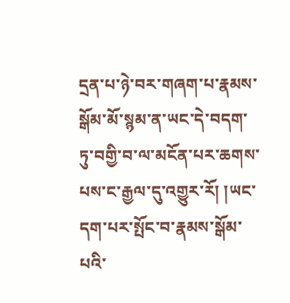དྲན་པ་ཉེ་བར་གཞག་པ་རྣམས་སྒོམ་མོ་སྙམ་ན་ཡང་དེ་བདག་ཏུ་བགྱི་བ་ལ་མངོན་པར་ཆགས་པས་ང་རྒྱལ་དུ་འགྱུར་རོ། །ཡང་དག་པར་སྤོང་བ་རྣམས་སྒོམ་པའི་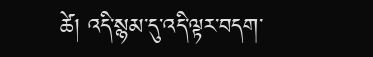ཚེ། འདི་སྙམ་དུ་འདི་ལྟར་བདག་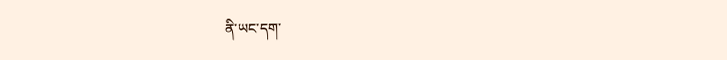ནི་ཡང་དག་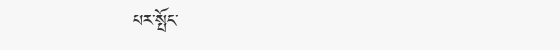པར་སྤོང་